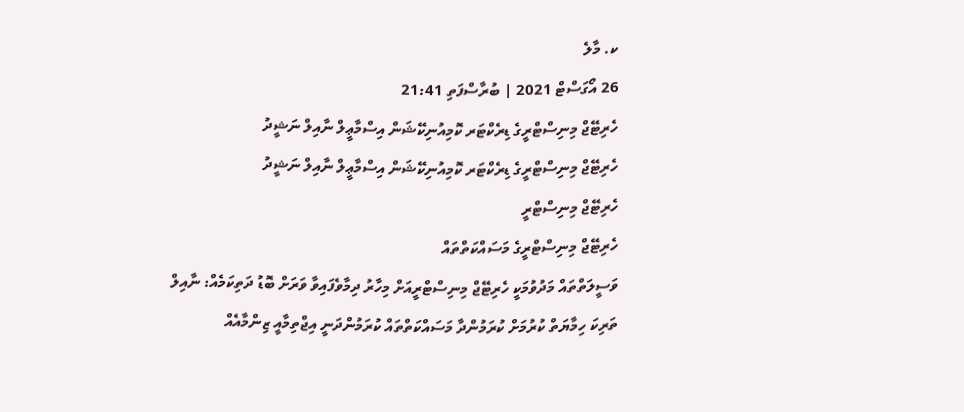ކ. މާލެ
26 އޯގަސްޓް 2021 | ބުރާސްފަތި 21:41
ހެރިޓޭޖް މިނިސްޓްރީގެ ޑިރެކްޓަރ ކޮމިއުނިކޭޝަން އިސްމާޢީލް ނާއިލް ނަޝީދު
ހެރިޓޭޖް މިނިސްޓްރީގެ ޑިރެކްޓަރ ކޮމިއުނިކޭޝަން އިސްމާޢީލް ނާއިލް ނަޝީދު
ހެރިޓޭޖް މިނިސްޓްރީ
ހެރިޓޭޖް މިނިސްޓްރީގެ މަސައްކަތްތައް
ވަސީލަތްތައް މަދުވުމަކީ ހެރިޓޭޖް މިނިސްޓްރީއަށް މިހާރު ދިމާވެފައިވާ ވަރަށް ބޮޑު ދަތިކަމެއް: ނާއިލް
ތަރިކަ ހިމާޔަތް ކުރުމަށް ކުރަމުންދާ މަސައްކަތްތައް ކުރަމުންދަނީ އިޖްތިމާއީ ޒިންމާއެއް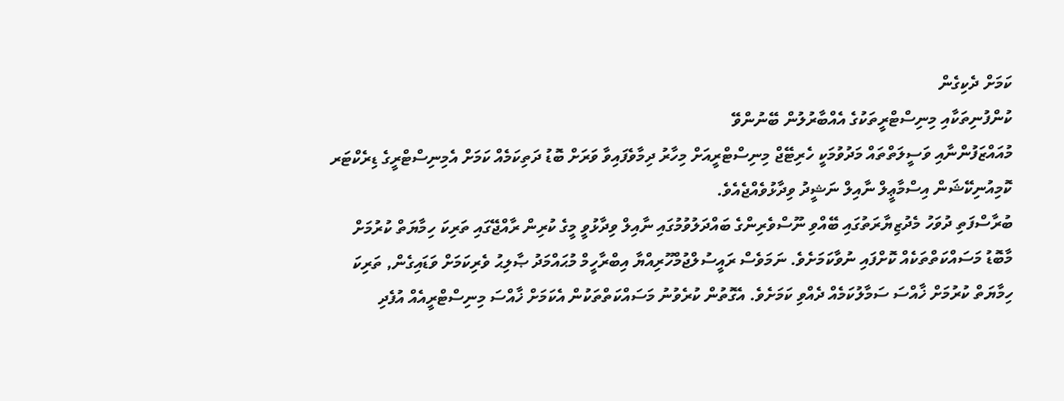ކަމަށް ދެކިގެން
ކުންފުނިތަކާއި މިނިސްޓްރީތަކުގެ އެއްބާރުލުން ބޭނުންވޭ
މުއައްޒަފުންނާއި ވަސީލަތްތައް މަދުވުމަކީ ހެރިޓޭޖް މިނިސްޓްރީއަށް މިހާރު ދިމާވެފައިވާ ވަރަށް ބޮޑު ދަތިކަމެއް ކަމަށް އެމިނިސްޓްރީގެ ޑިރެކްޓަރ ކޮމިއުނިކޭޝަން އިސްމާޢީލް ނާއިލް ނަޝީދު ވިދާޅުވެއްޖެއެވެ.
ބުރާސްފަތި ދުވަހު މެދުޒިޔާރަތުގައި ބޭއްވި ނޫސްވެރިންގެ ބައްދަލުވުމުގައި ނާއިލް ވިދާޅުވީ މީގެ ކުރިން ރާއްޖޭގައި ތަރިކަ ހިމާޔަތް ކުރުމަށް މާބޮޑު މަސައްކަތްތަކެއް ކޮށްފައި ނުވާކަމަށެވެ. ނަމަވެސް ރައީސުލްޖުމްހޫރިއްޔާ އިބްރާހީމް މުޙައްމަދު ޞާލިޙު ވެރިކަމަށް ވަޑައިގެން, ތަރިކަ ހިމާޔަތް ކުރުމަށް ޚާއްސަ ސަމާލުކަމެއް ދެއްވި ކަމަށެވެ. އެގޮތުން ކުރެވުނު މަސައްކަތްތަކުން އެކަމަށް ޚާއްސަ މިނިސްޓްރީއެއް އުފެދި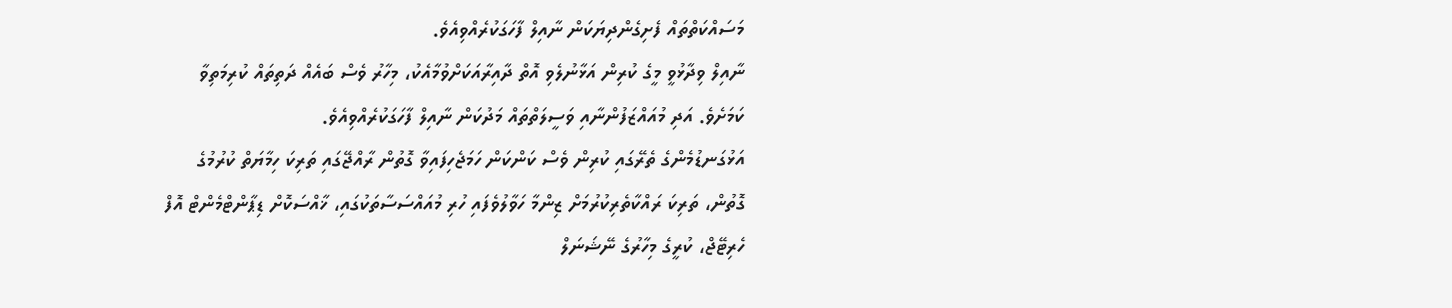މަސައްކަތްތައް ފެށިގެންދިޔަކަން ނާއިލް ފާހަގަކުރެއްވިއެވެ.
ނާއިލް ވިދާޅުވީ މީގެ ކުރިން އަޅާނުލެވި އޮތް ދާއިރާއަކަށްވުމާއެކު، މިހާރު ވެސް ބައެއް ދަތިތައް ކުރިމަތިވާ ކަމަށެވެ. އަދި މުއައްޒަފުންނާއި ވަސީލަތްތައް މަދުކަން ނާއިލް ފާހަގަކުރެއްވިއެވެ.
އަޅުގަނޑުމެންގެ ތެރޭގައި ކުރިން ވެސް ކަންކަން ހަމަޖެހިފައިވާ ގޮތުން ރާއްޖޭގައި ތަރިކަ ހިމާޔަތް ކުރުމުގެ ގޮތުން، ތަރިކަ ރައްކާތެރިކުރުމަށް ޒިންމާ ހަވާލުވެފައި ހުރި މުއައްސަސާތަކުގައި، ޚާއްސަކޮށް ޑިޕާންޓްމެންޓް އޮފް ހެރިޓޭޖް، ކުރީގެ މިހާރުގެ ނޭޝަނަލް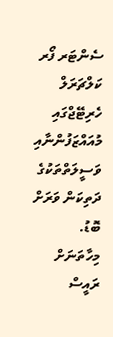ސެންޓަރ ފޯރ ކަލްޗަރަލް ހެރިޓޭޖްގައި މުއައްޒަފުންނާއި ވަސީލަތްތަކުގެ ދަތިކަން ވަރަށް ބޮޑު. މިހާތަނަށް ރައީސް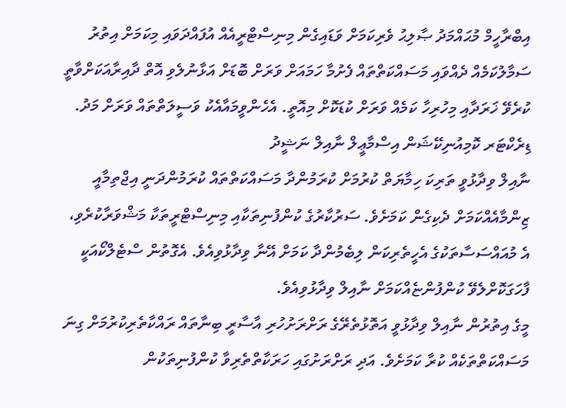އިބްރާހީމް މުޙައްމަދު ޞާލިޙު ވެރިކަމަށް ވަޑައިގެން މިނިސްޓްރީއެއް އުފައްދަވައި މިކަމަށް އިތުރު ސަމާލުކަމެއް ދެއްވައި މަސައްކަތްތައް ފެށުމާ ހަމައަށް ވަރަށް ބޮޑަށް އަޅާނުލެވި އޮތް ދާއިރާއަކަށްވާތީ ކުރެވޭ ޚަރަދާއި މިހުރިހާ ކަމެއް ވަރަށް ކުޑަކޮށް މިއޮތީ. އެހެންވީމައާއެކު ވަސީލަތްތައް ވަރަށް މަދު.
ޑިރެކްޓަރ ކޮމިއުނިކޭޝަން އިސްމާޢީލް ނާއިލް ނަޝީދު
ނާއިލް ވިދާޅުވީ ތަރިކަ ހިމާޔަތް ކުރުމަށް ކުރަމުންދާ މަސައްކަތްތައް ކުރަމުންދަނީ އިޖްތިމާއީ ޒިންމާއެއްކަމަށް ދެކިގެން ކަމަށެވެ. ސަރުކާރުގެ ކުންފުނިތަކާއި މިނިސްޓްރީތަކާ މަޝްވަރާކުރެވި، އެ މުއައްސަސާތަކުގެ އެހީތެރިކަން ލިބެމުންދާ ކަމަށް އޭނާ ވިދާޅުވިއެވެ. އެގޮތުން ސްޓެލްކޯއަކީ ފާހަގަކޮށްލެވޭ ކުންފުންޏެއްކަމަށް ނާއިލް ވިދާޅުވިއެވެ.
މީގެ އިތުރުން ނާއިލް ވިދާޅުވީ އަތޮޅުތެރޭގެ ރަށްރަށުހުރި އާސާރީ ބިނާތައް ރައްކާތެރިކުރުމަށް ގިނަ މަސައްކަތްތަކެއް ކުރާ ކަމަށެވެ. އަދި ރަށްރަށުގައި ހަރަކާތްތެރިވާ ކުންފުނިތަކުން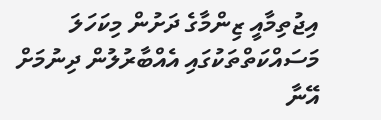އިޖުތިމާއީ ޒިންމާގެ ދަށުން މިކަހަލަ މަސައްކަތްތަކުގައި އެއްބާރުލުން ދިނުމަށް އޭނާ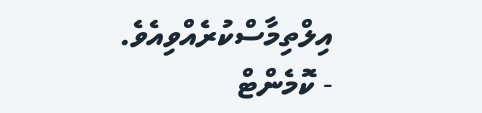އިލްތިމާސްކުރެއްވިއެވެ.
- ކޮމެންޓް